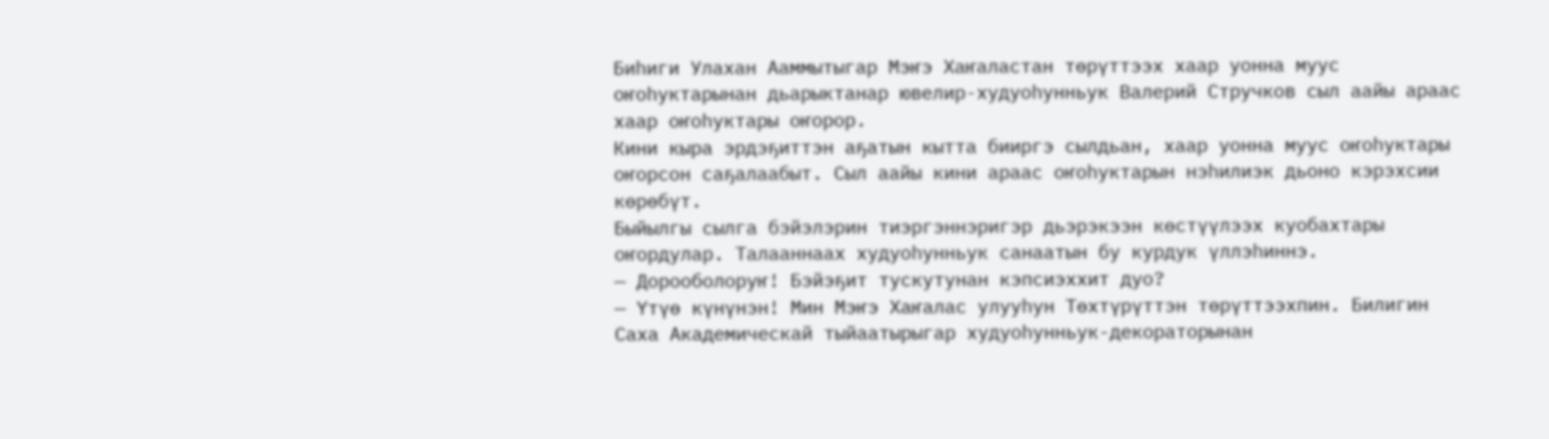Биһиги Улахан Ааммытыгар Мэҥэ Хаҥаластан төрүттээх хаар уонна муус оҥоһуктарынан дьарыктанар ювелир-худуоһунньук Валерий Стручков сыл аайы араас хаар оҥоһуктары оҥорор.
Кини кыра эрдэҕиттэн аҕатын кытта бииргэ сылдьан, хаар уонна муус оҥоһуктары оҥорсон саҕалаабыт. Сыл аайы кини араас оҥоһуктарын нэһилиэк дьоно кэрэхсии көрөбүт.
Быйылгы сылга бэйэлэрин тиэргэннэригэр дьэрэкээн көстүүлээх куобахтары оҥордулар. Талааннаах худуоһунньук санаатын бу курдук үллэһиннэ.
— Дорооболоруҥ! Бэйэҕит тускутунан кэпсиэххит дуо?
— Үтүө күнүнэн! Мин Мэҥэ Хаҥалас улууһун Төхтүрүттэн төрүттээхпин. Билигин Саха Академическай тыйаатырыгар худуоһунньук-декораторынан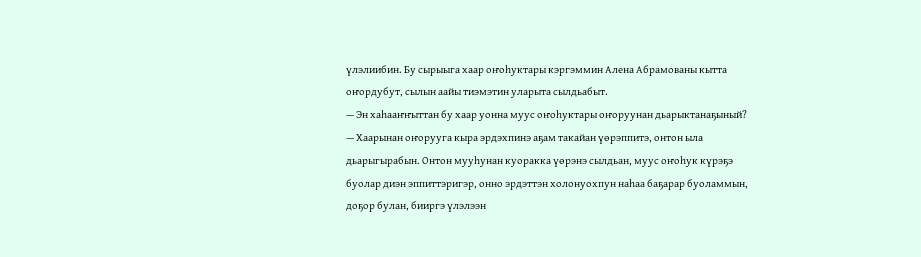үлэлиибин. Бу сырыыга хаар оҥоһуктары кэргэммин Алена Абрамованы кытта оҥордубут, сылын аайы тиэмэтин уларыта сылдьабыт.
— Эн хаһааҥҥыттан бу хаар уонна муус оҥоһуктары оҥоруунан дьарыктанаҕыный?
— Хаарынан оҥорууга кыра эрдэхпинэ аҕам такайан үөрэппитэ, онтон ыла дьарыгырабын. Онтон мууһунан куоракка үөрэнэ сылдьан, муус оҥоһук күрэҕэ буолар диэн эппиттэригэр, онно эрдэттэн холонуохпун наһаа баҕарар буоламмын, доҕор булан, бииргэ үлэлээн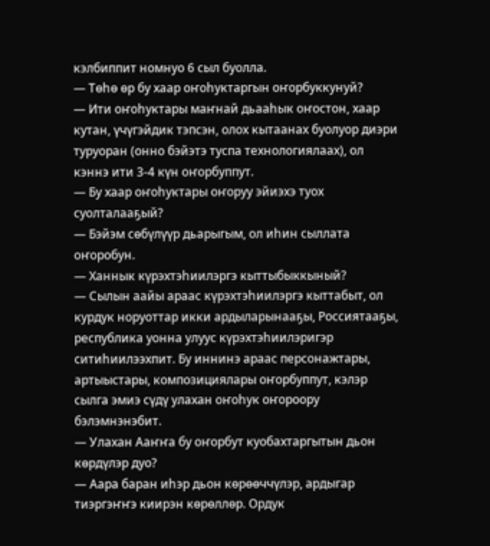кэлбиппит номнуо 6 сыл буолла.
— Төһө өр бу хаар оҥоһуктаргын оҥорбуккунуй?
— Ити оҥоһуктары маҥнай дьааһык оҥостон, хаар кутан, үчүгэйдик тэпсэн, олох кытаанах буолуор диэри туруоран (онно бэйэтэ туспа технологиялаах), ол кэннэ ити 3-4 күн оҥорбуппут.
— Бу хаар оҥоһуктары оҥоруу эйиэхэ туох суолталааҕый?
— Бэйэм сөбүлүүр дьарыгым, ол иһин сыллата оҥоробун.
— Ханнык күрэхтэһиилэргэ кыттыбыккыный?
— Сылын аайы араас күрэхтэһиилэргэ кыттабыт, ол курдук норуоттар икки ардыларынааҕы, Россиятааҕы, республика уонна улуус күрэхтэһиилэригэр ситиһиилээхпит. Бу иннинэ араас персонажтары, артыыстары, композициялары оҥорбуппут, кэлэр сылга эмиэ сүдү улахан оҥоһук оҥороору бэлэмнэнэбит.
— Улахан Ааҥҥа бу оҥорбут куобахтаргытын дьон көрдүлэр дуо?
— Аара баран иһэр дьон көрөөччүлэр, ардыгар тиэргэҥҥэ киирэн көрөллөр. Ордук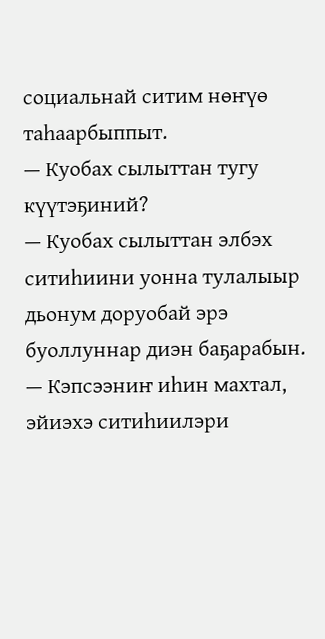социальнай ситим нөҥүө таһаарбыппыт.
— Куобах сылыттан тугу күүтэҕиний?
— Куобах сылыттан элбэх ситиһиини уонна тулалыыр дьонум доруобай эрэ буоллуннар диэн баҕарабын.
— Кэпсээниҥ иһин махтал, эйиэхэ ситиһиилэри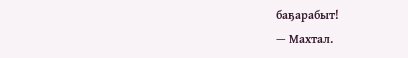баҕарабыт!
— Махтал.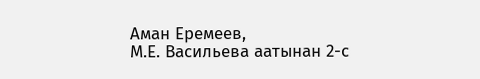Аман Еремеев,
М.Е. Васильева аатынан 2-с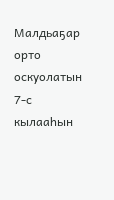Малдьаҕар орто оскуолатын 7-с кылааһын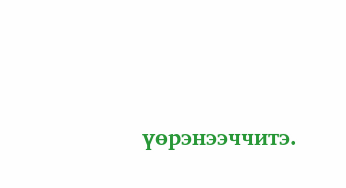үөрэнээччитэ.